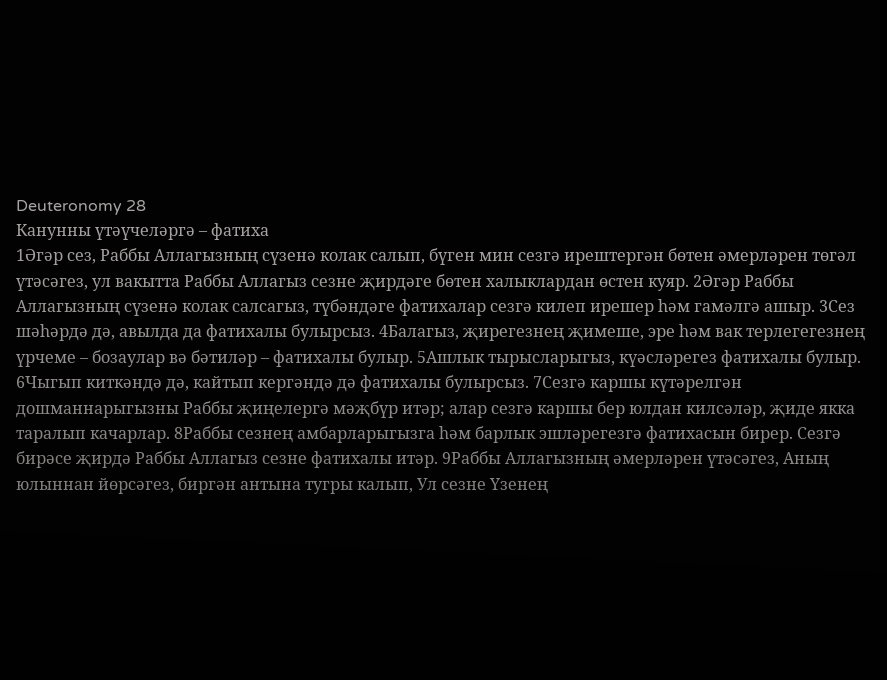Deuteronomy 28
Канунны үтәүчеләргә – фатиха
1Әгәр сез, Раббы Аллагызның сүзенә колак салып, бүген мин сезгә ирештергән бөтен әмерләрен төгәл үтәсәгез, ул вакытта Раббы Аллагыз сезне җирдәге бөтен халыклардан өстен куяр. 2Әгәр Раббы Аллагызның сүзенә колак салсагыз, түбәндәге фатихалар сезгә килеп ирешер һәм гамәлгә ашыр. 3Сез шәһәрдә дә, авылда да фатихалы булырсыз. 4Балагыз, җирегезнең җимеше, эре һәм вак терлегегезнең үрчеме – бозаулар вә бәтиләр – фатихалы булыр. 5Ашлык тырысларыгыз, күәсләрегез фатихалы булыр. 6Чыгып киткәндә дә, кайтып кергәндә дә фатихалы булырсыз. 7Сезгә каршы күтәрелгән дошманнарыгызны Раббы җиңелергә мәҗбүр итәр; алар сезгә каршы бер юлдан килсәләр, җиде якка таралып качарлар. 8Раббы сезнең амбарларыгызга һәм барлык эшләрегезгә фатихасын бирер. Сезгә бирәсе җирдә Раббы Аллагыз сезне фатихалы итәр. 9Раббы Аллагызның әмерләрен үтәсәгез, Аның юлыннан йөрсәгез, биргән антына тугры калып, Ул сезне Үзенең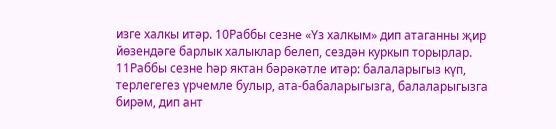изге халкы итәр. 10Раббы сезне «Үз халкым» дип атаганны җир йөзендәге барлык халыклар белеп, сездән куркып торырлар. 11Раббы сезне һәр яктан бәрәкәтле итәр: балаларыгыз күп, терлегегез үрчемле булыр, ата-бабаларыгызга, балаларыгызга бирәм, дип ант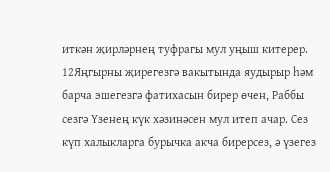иткән җирләрнең туфрагы мул уңыш китерер. 12Яңгырны җирегезгә вакытында яудырыр һәм барча эшегезгә фатихасын бирер өчен, Раббы сезгә Үзенең күк хәзинәсен мул итеп ачар. Сез күп халыкларга бурычка акча бирерсез, ә үзегез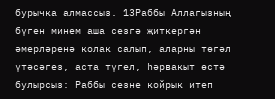бурычка алмассыз. 13Раббы Аллагызның бүген минем аша сезгә җиткергән әмерләренә колак салып, аларны төгәл үтәсәгез, аста түгел, һәрвакыт өстә булырсыз: Раббы сезне койрык итеп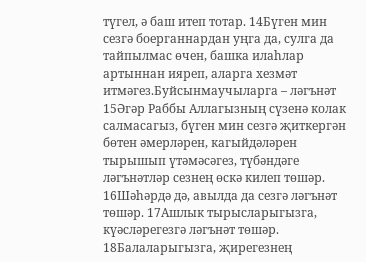түгел, ә баш итеп тотар. 14Бүген мин сезгә боерганнардан уңга да, сулга да тайпылмас өчен, башка илаһлар артыннан ияреп, аларга хезмәт итмәгез.Буйсынмаучыларга – ләгънәт
15Әгәр Раббы Аллагызның сүзенә колак салмасагыз, бүген мин сезгә җиткергән бөтен әмерләрен, кагыйдәләрен тырышып үтәмәсәгез, түбәндәге ләгънәтләр сезнең өскә килеп төшәр. 16Шәһәрдә дә, авылда да сезгә ләгънәт төшәр. 17Ашлык тырысларыгызга, күәсләрегезгә ләгънәт төшәр. 18Балаларыгызга, җирегезнең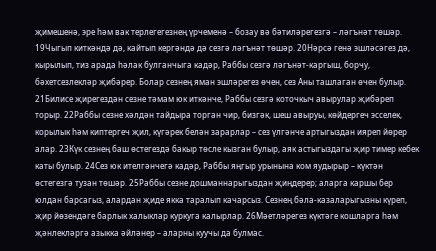җимешенә, эре һәм вак терлегегезнең үрчеменә – бозау вә бәтиләрегезгә – ләгънәт төшәр. 19Чыгып киткәндә дә, кайтып кергәндә дә сезгә ләгънәт төшәр. 20Нәрсә генә эшләсәгез дә, кырылып, тиз арада һәлак булганчыга кадәр, Раббы сезгә ләгънәт-каргыш, борчу, бәхетсезлекләр җибәрер. Болар сезнең яман эшләрегез өчен, сез Аны ташлаган өчен булыр. 21Билисе җирегездән сезне тәмам юк иткәнче, Раббы сезгә коточкыч авырулар җибәреп торыр. 22Раббы сезне хәлдән тайдыра торган чир, бизгәк, шеш авыруы, көйдергеч эсселек, корылык һәм киптергеч җил, күгәрек белән зарарлар – сез үлгәнче артыгыздан ияреп йөрер алар. 23Күк сезнең баш өстегездә бакыр төсле кызган булыр, аяк астыгыздагы җир тимер кебек каты булыр. 24Сез юк ителгәнчегә кадәр, Раббы яңгыр урынына ком яудырыр – күктән өстегезгә тузан төшәр. 25Раббы сезне дошманнарыгыздан җиңдерер; аларга каршы бер юлдан барсагыз, алардан җиде якка таралып качарсыз. Сезнең бәла-казаларыгызны күреп, җир йөзендәге барлык халыклар куркуга калырлар. 26Мәетләрегез күктәге кошларга һәм җәнлекләргә азыкка әйләнер – аларны куучы да булмас.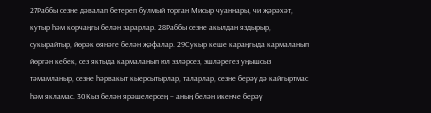27Раббы сезне дәвалап бетереп булмый торган Мисыр чуаннары, чи җәрәхәт, кутыр һәм корчаңгы белән зарарлар. 28Раббы сезне акылдан яздырыр, сукырайтыр, йөрәк өянәге белән җәфалар. 29Сукыр кеше караңгыда кармаланып йөргән кебек, сез яктыда кармаланып юл эзләрсез, эшләрегез уңышсыз тәмамланыр, сезне һәрвакыт кыерсытырлар, таларлар, сезне берәү дә кайгыртмас һәм якламас. 30Кыз белән ярәшелерсең – аның белән икенче берәү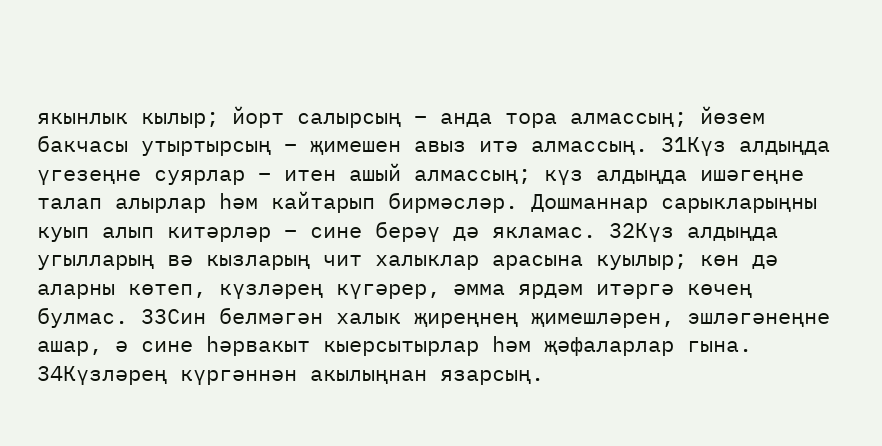якынлык кылыр; йорт салырсың – анда тора алмассың; йөзем бакчасы утыртырсың – җимешен авыз итә алмассың. 31Күз алдыңда үгезеңне суярлар – итен ашый алмассың; күз алдыңда ишәгеңне талап алырлар һәм кайтарып бирмәсләр. Дошманнар сарыкларыңны куып алып китәрләр – сине берәү дә якламас. 32Күз алдыңда угылларың вә кызларың чит халыклар арасына куылыр; көн дә аларны көтеп, күзләрең күгәрер, әмма ярдәм итәргә көчең булмас. 33Син белмәгән халык җиреңнең җимешләрен, эшләгәнеңне ашар, ә сине һәрвакыт кыерсытырлар һәм җәфаларлар гына. 34Күзләрең күргәннән акылыңнан язарсың.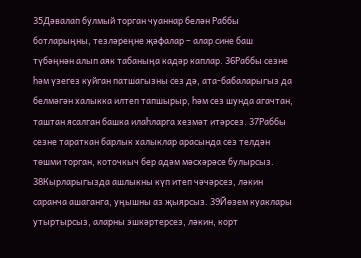35Дәвалап булмый торган чуаннар белән Раббы ботларыңны, тезләреңне җәфалар – алар сине баш түбәңнән алып аяк табаныңа кадәр каплар. 36Раббы сезне һәм үзегез куйган патшагызны сез дә, ата-бабаларыгыз да белмәгән халыкка илтеп тапшырыр, һәм сез шунда агачтан, таштан ясалган башка илаһларга хезмәт итәрсез. 37Раббы сезне тараткан барлык халыклар арасында сез телдән төшми торган, коточкыч бер адәм мәсхәрәсе булырсыз. 38Кырларыгызда ашлыкны күп итеп чәчәрсез, ләкин саранча ашаганга, уңышны аз җыярсыз. 39Йөзем куаклары утыртырсыз, аларны эшкәртерсез, ләкин, корт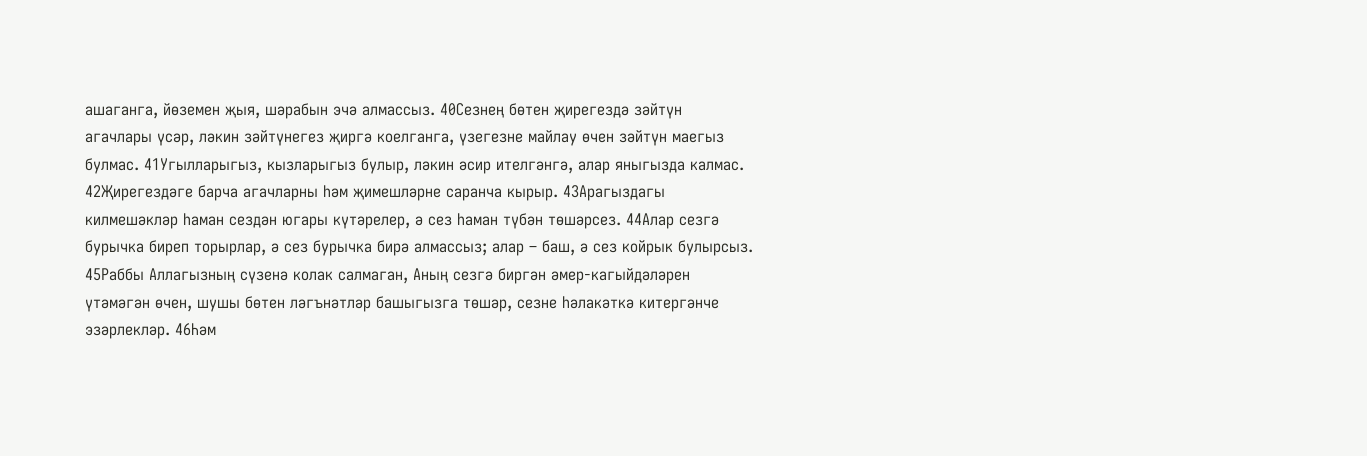ашаганга, йөземен җыя, шәрабын эчә алмассыз. 40Сезнең бөтен җирегездә зәйтүн агачлары үсәр, ләкин зәйтүнегез җиргә коелганга, үзегезне майлау өчен зәйтүн маегыз булмас. 41Угылларыгыз, кызларыгыз булыр, ләкин әсир ителгәнгә, алар яныгызда калмас. 42Җирегездәге барча агачларны һәм җимешләрне саранча кырыр. 43Арагыздагы килмешәкләр һаман сездән югары күтәрелер, ә сез һаман түбән төшәрсез. 44Алар сезгә бурычка биреп торырлар, ә сез бурычка бирә алмассыз; алар – баш, ә сез койрык булырсыз. 45Раббы Аллагызның сүзенә колак салмаган, Аның сезгә биргән әмер-кагыйдәләрен үтәмәгән өчен, шушы бөтен ләгънәтләр башыгызга төшәр, сезне һәлакәткә китергәнче эзәрлекләр. 46Һәм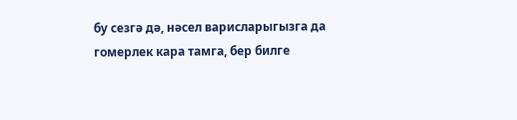бу сезгә дә, нәсел варисларыгызга да гомерлек кара тамга, бер билге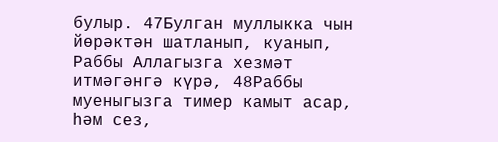булыр. 47Булган муллыкка чын йөрәктән шатланып, куанып, Раббы Аллагызга хезмәт итмәгәнгә күрә, 48Раббы муеныгызга тимер камыт асар, һәм сез,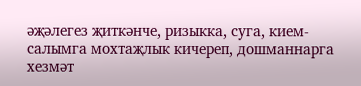әҗәлегез җиткәнче, ризыкка, суга, кием-салымга мохтаҗлык кичереп, дошманнарга хезмәт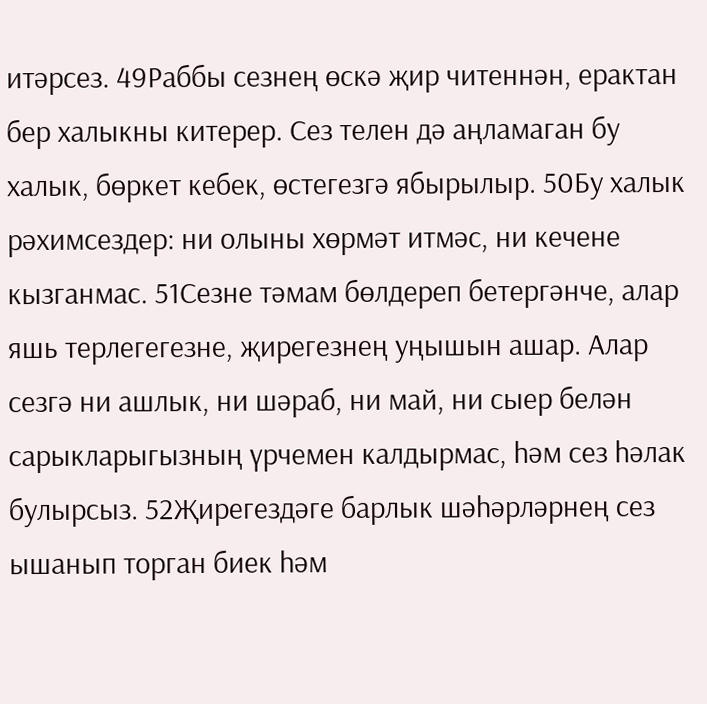итәрсез. 49Раббы сезнең өскә җир читеннән, ерактан бер халыкны китерер. Сез телен дә аңламаган бу халык, бөркет кебек, өстегезгә ябырылыр. 50Бу халык рәхимсездер: ни олыны хөрмәт итмәс, ни кечене кызганмас. 51Сезне тәмам бөлдереп бетергәнче, алар яшь терлегегезне, җирегезнең уңышын ашар. Алар сезгә ни ашлык, ни шәраб, ни май, ни сыер белән сарыкларыгызның үрчемен калдырмас, һәм сез һәлак булырсыз. 52Җирегездәге барлык шәһәрләрнең сез ышанып торган биек һәм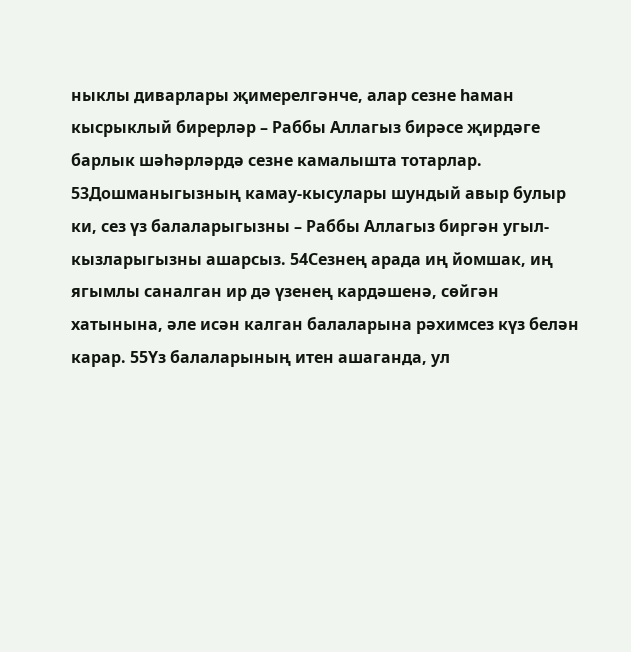ныклы диварлары җимерелгәнче, алар сезне һаман кысрыклый бирерләр – Раббы Аллагыз бирәсе җирдәге барлык шәһәрләрдә сезне камалышта тотарлар. 53Дошманыгызның камау-кысулары шундый авыр булыр ки, сез үз балаларыгызны – Раббы Аллагыз биргән угыл-кызларыгызны ашарсыз. 54Сезнең арада иң йомшак, иң ягымлы саналган ир дә үзенең кардәшенә, сөйгән хатынына, әле исән калган балаларына рәхимсез күз белән карар. 55Үз балаларының итен ашаганда, ул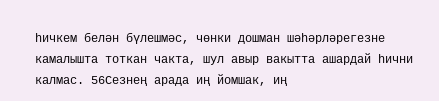һичкем белән бүлешмәс, чөнки дошман шәһәрләрегезне камалышта тоткан чакта, шул авыр вакытта ашардай һични калмас. 56Сезнең арада иң йомшак, иң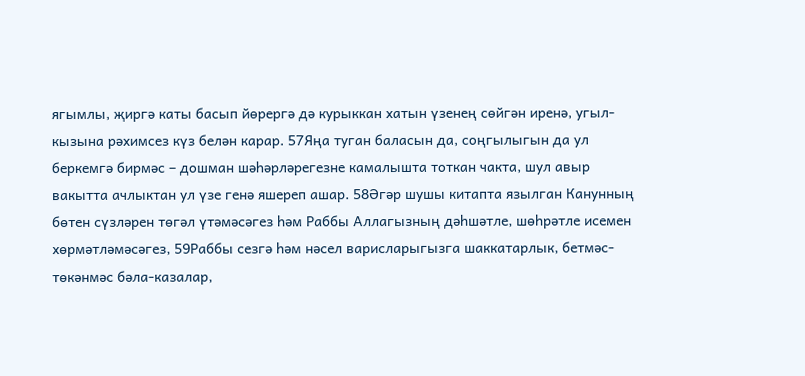ягымлы, җиргә каты басып йөрергә дә курыккан хатын үзенең сөйгән иренә, угыл-кызына рәхимсез күз белән карар. 57Яңа туган баласын да, соңгылыгын да ул беркемгә бирмәс – дошман шәһәрләрегезне камалышта тоткан чакта, шул авыр вакытта ачлыктан ул үзе генә яшереп ашар. 58Әгәр шушы китапта язылган Канунның бөтен сүзләрен төгәл үтәмәсәгез һәм Раббы Аллагызның дәһшәтле, шөһрәтле исемен хөрмәтләмәсәгез, 59Раббы сезгә һәм нәсел варисларыгызга шаккатарлык, бетмәс-төкәнмәс бәла-казалар,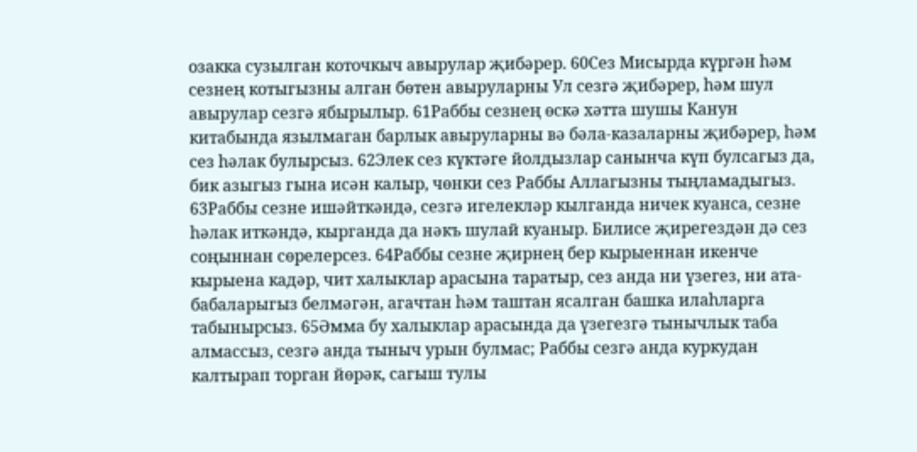озакка сузылган коточкыч авырулар җибәрер. 60Сез Мисырда күргән һәм сезнең котыгызны алган бөтен авыруларны Ул сезгә җибәрер, һәм шул авырулар сезгә ябырылыр. 61Раббы сезнең өскә хәтта шушы Канун китабында язылмаган барлык авыруларны вә бәла-казаларны җибәрер, һәм сез һәлак булырсыз. 62Элек сез күктәге йолдызлар санынча күп булсагыз да, бик азыгыз гына исән калыр, чөнки сез Раббы Аллагызны тыңламадыгыз. 63Раббы сезне ишәйткәндә, сезгә игелекләр кылганда ничек куанса, сезне һәлак иткәндә, кырганда да нәкъ шулай куаныр. Билисе җирегездән дә сез соңыннан сөрелерсез. 64Раббы сезне җирнең бер кырыеннан икенче кырыена кадәр, чит халыклар арасына таратыр, сез анда ни үзегез, ни ата-бабаларыгыз белмәгән, агачтан һәм таштан ясалган башка илаһларга табынырсыз. 65Әмма бу халыклар арасында да үзегезгә тынычлык таба алмассыз, сезгә анда тыныч урын булмас; Раббы сезгә анда куркудан калтырап торган йөрәк, сагыш тулы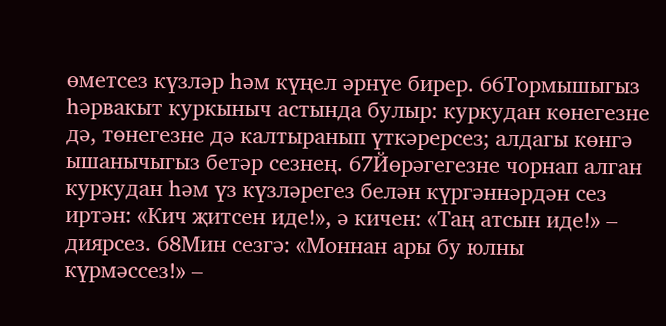өметсез күзләр һәм күңел әрнүе бирер. 66Тормышыгыз һәрвакыт куркыныч астында булыр: куркудан көнегезне дә, төнегезне дә калтыранып үткәрерсез; алдагы көнгә ышанычыгыз бетәр сезнең. 67Йөрәгегезне чорнап алган куркудан һәм үз күзләрегез белән күргәннәрдән сез иртән: «Кич җитсен иде!», ә кичен: «Таң атсын иде!» – диярсез. 68Мин сезгә: «Моннан ары бу юлны күрмәссез!» –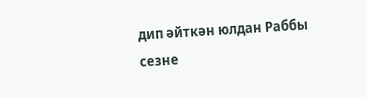дип әйткән юлдан Раббы сезне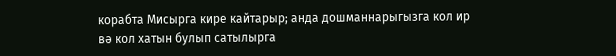корабта Мисырга кире кайтарыр; анда дошманнарыгызга кол ир вә кол хатын булып сатылырга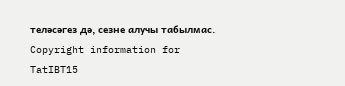теләсәгез дә, сезне алучы табылмас.
Copyright information for
TatIBT15